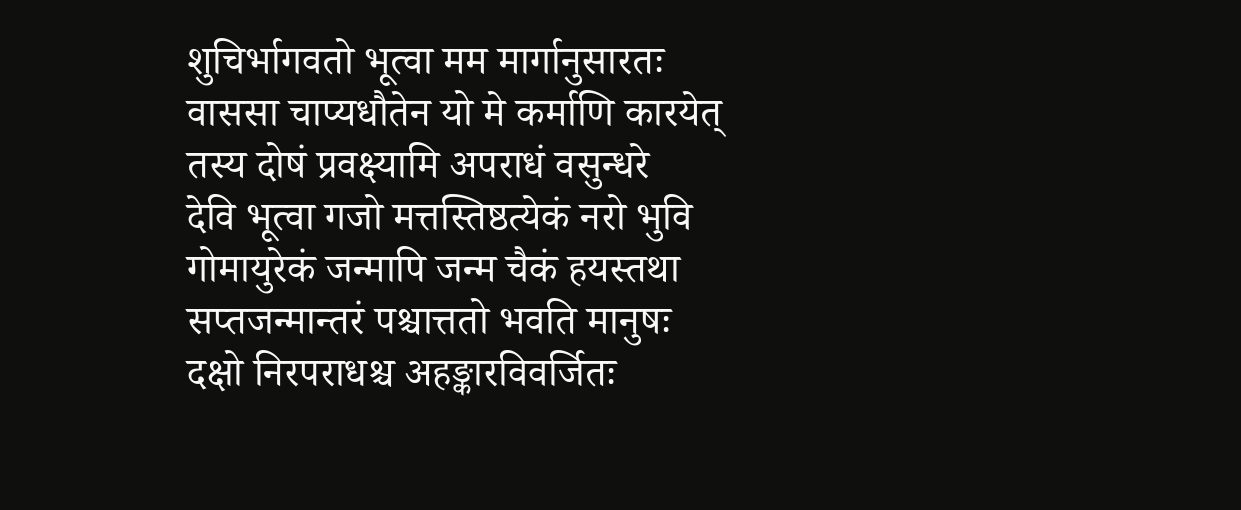शुचिर्भागवतो भूत्वा मम मार्गानुसारतः
वाससा चाप्यधौतेन यो मे कर्माणि कारयेत्
तस्य दोषं प्रवक्ष्यामि अपराधं वसुन्धरे
देवि भूत्वा गजो मत्तस्तिष्ठत्येकं नरो भुवि
गोमायुरेकं जन्मापि जन्म चैकं हयस्तथा
सप्तजन्मान्तरं पश्चात्ततो भवति मानुषः
दक्षो निरपराधश्च अहङ्कारविवर्जितः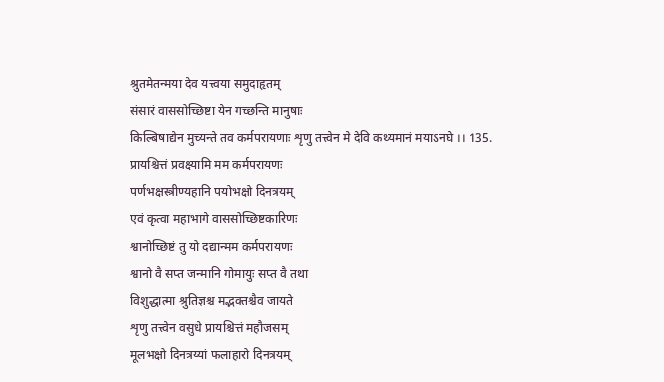श्रुतमेतन्मया देव यत्त्वया समुदाहृतम्
संसारं वाससोच्छिष्टा येन गच्छन्ति मानुषाः
किल्बिषाद्येन मुच्यन्ते तव कर्मपरायणाः शृणु तत्त्वेन मे देवि कथ्यमानं मयाऽनघे ।। 135.
प्रायश्चित्तं प्रवक्ष्यामि मम कर्मपरायणः
पर्णभक्षस्त्रीण्यहानि पयोभक्षो दिनत्रयम्
एवं कृत्वा महाभागे वाससोच्छिष्टकारिणः
श्वानोच्छिष्टं तु यो दद्यान्मम कर्मपरायणः
श्वानो वै सप्त जन्मानि गोमायुः सप्त वै तथा
विशुद्धात्मा श्रुतिज्ञश्च मद्भक्तश्चैव जायते
शृणु तत्त्वेन वसुधे प्रायश्चित्तं महौजसम्
मूलभक्षो दिनत्रय्यां फलाहारो दिनत्रयम्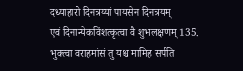दध्याहारो दिनत्रय्यां पायसेन दिनत्रयम्
एवं दिनान्येकविंशत्कृत्वा वै शुभलक्षणम् 135.
भुक्त्वा वराहमांसं तु यश्च मामिह सर्पति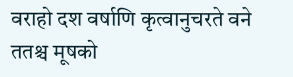वराहो दश वर्षाणि कृत्वानुचरते वने
ततश्च मूषको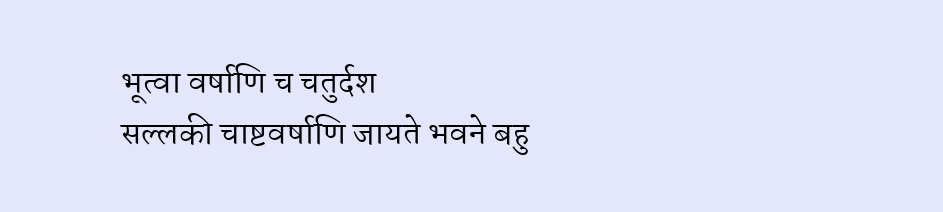भूत्वा वर्षाणि च चतुर्दश
सल्लकी चाष्टवर्षाणि जायते भवने बहु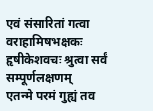एवं संसारितां गत्वा वराहामिषभक्षकः
हृषीकेशवचः श्रुत्वा सर्वं सम्पूर्णलक्षणम्
एतन्मे परमं गुह्यं तव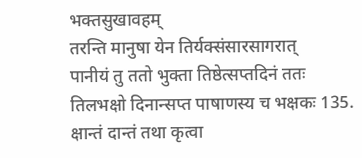भक्तसुखावहम्
तरन्ति मानुषा येन तिर्यक्संसारसागरात्
पानीयं तु ततो भुक्ता तिष्ठेत्सप्तदिनं ततः
तिलभक्षो दिनान्सप्त पाषाणस्य च भक्षकः 135.
क्षान्तं दान्तं तथा कृत्वा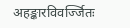अहङ्कारविवर्ज्जितः